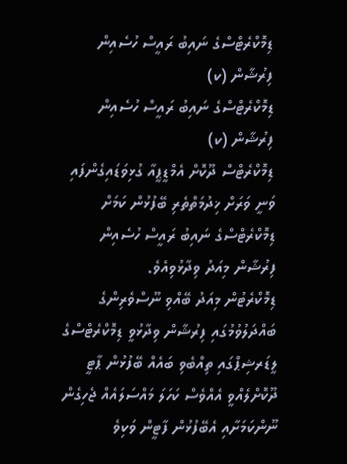ޑިމޮކްރެޓްސްގެ ނައިބު ރައީސް ހުސެއިން ފިރުޝާން (ކ)
ޑިމޮކްރެޓްސްގެ ނައިބު ރައީސް ހުސެއިން ފިރުޝާން (ކ)
ޑިމޮކްރެޓްސް ދޫކޮށް އެމްޑީޕީއާ ގުޅިވަޑައިގެންފައި ވަނީ ވަރަށް ޚިދުމަތްތެރި ބޭފުޅުން ކަމަށް ޑިމޮކްރެޓްސްގެ ނައިބު ރައީސް ހުސެއިން ފިރުޝާން މިއަދު ވިދާޅުވިއެވެ.
ޑިމޮކްރެޓުން މިއަދު ބޭއްވި ނޫސްވެރިންގެ ބައްދަލުވުމުގައި ފިރުޝާން ވިދާޅުވީ ޑިމޮކްރެޓްސްގެ ލީޑަރޝިޕްގައި ތިއްބެވި ބައެއް ބޭފުޅުން ޕާޓީ ދޫކޮށްލެއްވީ އެއްވެސް ކަހަލަ މައްސަލައެއް ޖެހިގެން ނޫންކަމަށާއި އެބޭފުޅުން ފާޓީން ވަކިވެ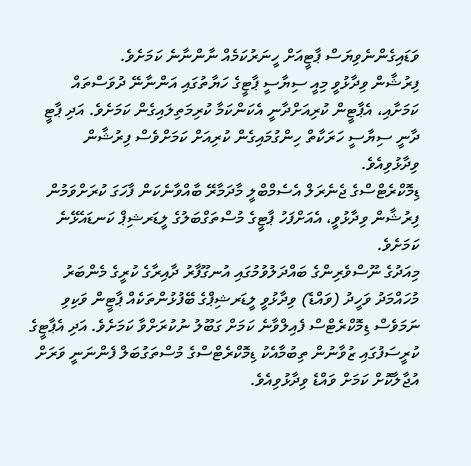ވަޑައިގެންނެވިޔަސް ޕާޓީއަށް ހީނަރުކަމެއް ނާންނާނެ ކަމަށެވެ.
ފިރުޝާން ވިދާޅުވީ މިއީ ސިޔާސީ ޕާޓީގެ ހަޔާތުގައި އަންނާނޭ ދުވަސްތައް ކަމަށާއި، އެޕާޓީން ކުރިއަށްދާނީ އެކަންކަމާ ކުރިމަތިލައިގެން ކަމަށެވެ. އަދި ޕާޓީ ދާނީ ސިޔާސީ ހަރަކާތް ހިންގުމައިގެން ކުރިއަށް ކަމަށްވެސް ފިރުޝާން ވިދާޅުވިއެވެ.
ޑިމޮކްރެޓްސްގެ ޖެނެރަލް އެސެމްބްލީ މާދަމާރޭ ބާއްވާނެކަން ފާހަގަ ކުރަށްވަމުން ފިރުޝާން ވިދާޅުވީ، އެއަށްފަހު ޕާޓީގެ މުސްތަގްބަލުގެ ލީޑަރޝިޕް ކަނޑައެޅޭނެ ކަމަށެވެ.
މިއަދުގެ ނޫސްވެރިންގެ ބައްދަލުވުމުގައި އުނގޫފާރު ދާއިރާގެ ކުރީގެ މެންބަރު މުހައްމަދު ވަހީދު (ވައްޑެ) ވިދާޅުވީ ލީޑަރޝިޕްގެ ބޭފުޅުންތަކެއް ޕާޓީން ވަކިވި ނަމަވެސް ޑިމޮކްރެޓްސް ފެއިލްވާނެ ކަމަށް ގަބޫލު ނުކުރަށްވާ ކަމަށެވެ. އަދި އެޕާޓީގެ ކުރީސަފުގައި ޒުވާނުން ތިބުމާއެކު ޑިމޮކްރެޓްސްގެ މުސްތަގުބަލް ފެންނަނީ ވަރަށް އުޖާލާކޮށް ކަމަށް ވައްޑެ ވިދާޅުވިއެވެ.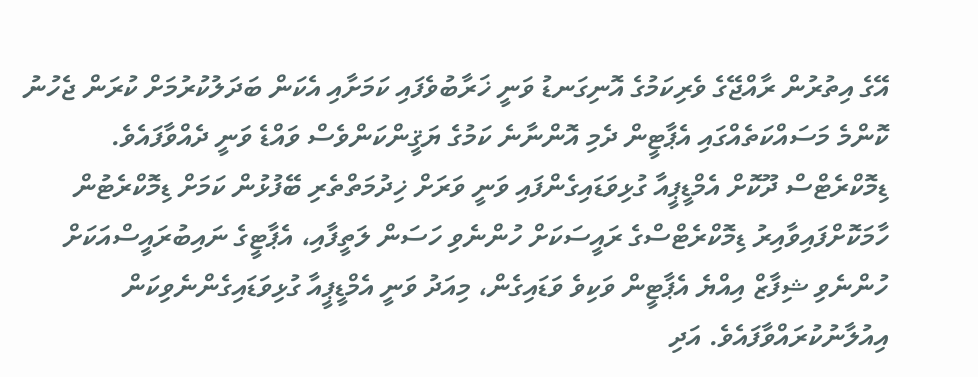އޭގެ އިތުރުން ރާއްޖޭގެ ވެރިކަމުގެ އޮނިގަނޑު ވަނީ ޚަރާބުވެފައި ކަމަށާއި އެކަން ބަދަލުކުރުމަށް ކުރަން ޖެހުނު ކޮންމެ މަސައްކަތެއްގައި އެޕާޓީން ދެމި އޮންނާނެ ކަމުގެ ޔަޤީންކަންވެސް ވައްޑެ ވަނީ ދެއްވާފައެވެ.
ޑިމޮކްރެޓްސް ދޫކޮށް އެމްޑީޕީއާ ގުޅިވަޑައިގެންފައި ވަނީ ވަރަށް ޚިދުމަތްތެރި ބޭފުޅުން ކަމަށް ޑިމޮކްރެޓުން ހާމަކޮށްފައިވާއިރު ޑިމޮކްރެޓްސްގެ ރައީސަކަށް ހުންނެވި ހަސަން ލަތީފާއި، އެޕާޓީގެ ނައިބުރައީސްއަކަށް ހުންނެވި ޝިފާޒް އިއްޔެ އެޕާޓީން ވަކިވެ ވަޑައިގެން، މިއަދު ވަނީ އެމްޑީޕީއާ ގުޅިވަޑައިގެންނެވިކަން އިއުލާނުކުރައްވާފައެވެ. އަދި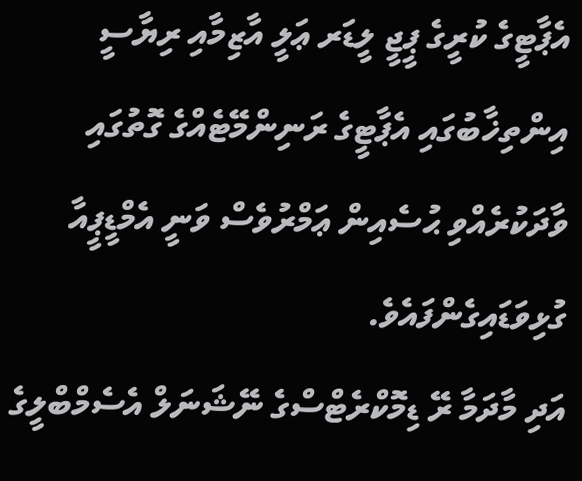އެޕާޓީގެ ކުރީގެ ޕީޖީ ލީޑަރ ޢަލީ އާޒިމާއި ރިޔާސީ އިންތިޚާބުގައި އެޕާޓީގެ ރަނިންމޭޓެއްގެ ގޮތުގައި ވާދަކުރެއްވި ޙުސެއިން ޢަމްރުވެސް ވަނީ އެމްޑީޕީއާ ގުޅިވަޑައިގެންފައެވެ.
އަދި މާދަމާ ރޭ ޑިމޮކްރެޓްސްގެ ނޭޝަނަލް އެސެމްބްލީގެ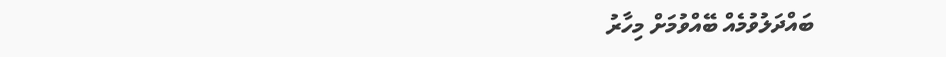ބައްދަލުވުމެއް ބޭއްވުމަށް މިހާރު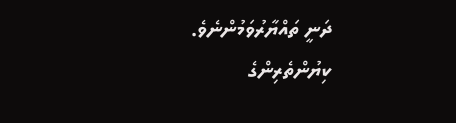ދަނީ ތައްޔާރުވަމުންނެވެ.
ކިޔުންތެރިންގެ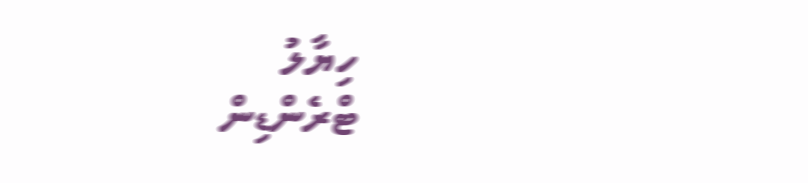ހިޔާލު
ޓްރެންޑިން